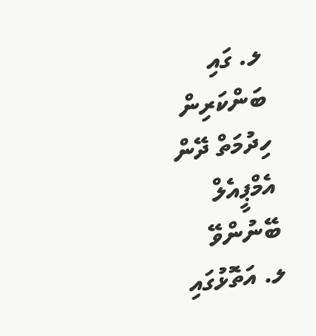ލ. ގައި ބަންކަރިން ހިދުމަތް ދޭން އެމްޕީއެލް ބޭނުންވޭ
ލ. އަތޮޅުގައި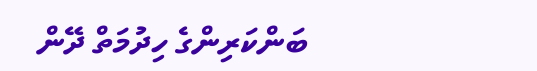ބަންކަރިންގެ ހިދުމަތް ދޭން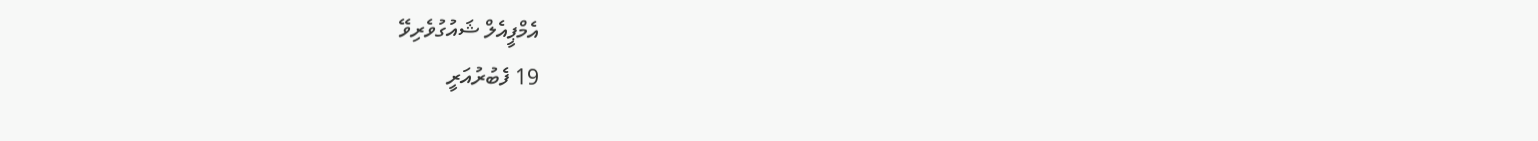އެމްޕީއެލް ޝައުގުވެރިވޭ
19 ފެބުރުއަރީ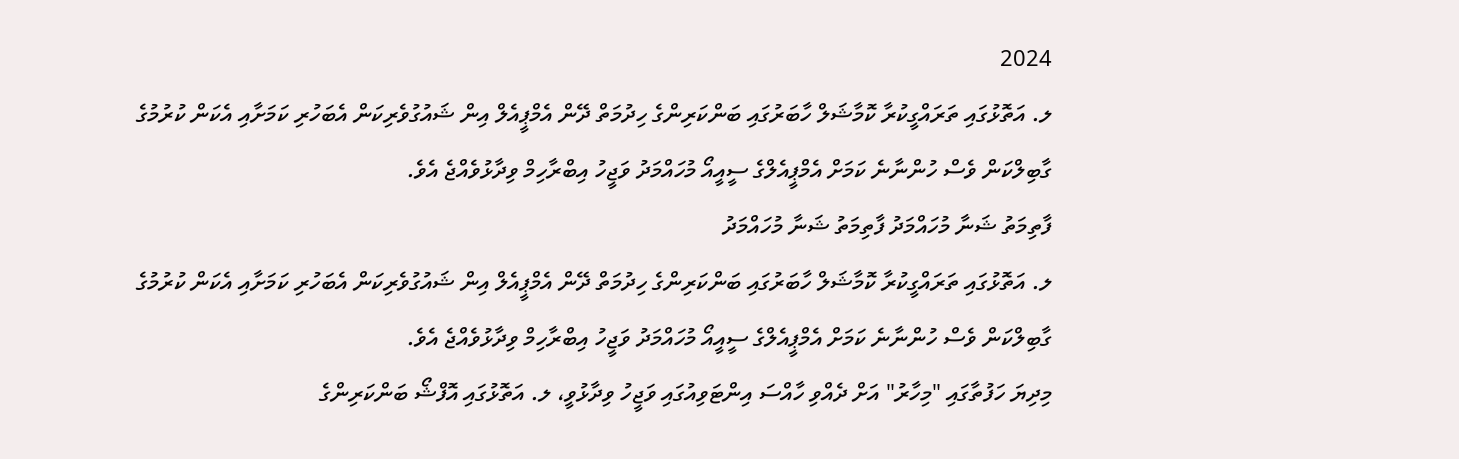2024
ލ. އަތޮޅުގައި ތަރައްގީކުރާ ކޮމާޝަލް ހާބަރުގައި ބަންކަރިންގެ ހިދުމަތް ދޭން އެމްޕީއެލް އިން ޝައުގުވެރިކަން އެބަހުރި ކަމަށާއި އެކަން ކުރުމުގެ ގާބިލްކަން ވެސް ހުންނާނެ ކަމަށް އެމްޕީއެލްގެ ސީއީއޯ މުހައްމަދު ވަޖީހު އިބްރާހިމް ވިދާޅުވެއްޖެ އެވެ.
ފާތިމަތު ޝަނާ މުހައްމަދު ފާތިމަތު ޝަނާ މުހައްމަދު
ލ. އަތޮޅުގައި ތަރައްގީކުރާ ކޮމާޝަލް ހާބަރުގައި ބަންކަރިންގެ ހިދުމަތް ދޭން އެމްޕީއެލް އިން ޝައުގުވެރިކަން އެބަހުރި ކަމަށާއި އެކަން ކުރުމުގެ ގާބިލްކަން ވެސް ހުންނާނެ ކަމަށް އެމްޕީއެލްގެ ސީއީއޯ މުހައްމަދު ވަޖީހު އިބްރާހިމް ވިދާޅުވެއްޖެ އެވެ.
މިދިޔަ ހަފުތާގައި "މިހާރު" އަށް ދެއްވި ހާއްސަ އިންޓަވިއުގައި ވަޖީހު ވިދާޅުވީ، ލ. އަތޮޅުގައި އޮފްޝޯ ބަންކަރިންގެ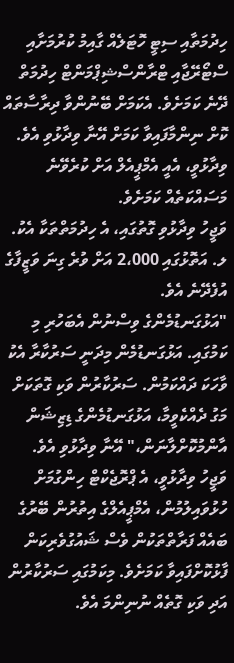ހިދުމަތާއި ސިޓީ ހޮޓަލެއް ގާއިމު ކުރުމަށާއި ސްޓޯރޭޖާއި ޓްރާންސްޝިޕްމަންޓް ހިދުމަތް ދޭނެ ކަމަށެވެ. އެކަމަށް ބޭނުންވާ ދިރާސާތައް ކޮށް ނިންމާފައިވާ ކަމަށް އޭނާ ވިދާޅުވި އެވެ. ވިދާޅުވީ، އެއީ އެމްޕީއެލް އަށް ކުރެވޭނެ މަސައްކަތެއް ކަމަށެވެ.
ވަޖީހު ވިދާޅުވި ގޮތުގައި، އެ ހިދުމަތްތަކާ އެކު. ލ. އަތޮޅުގައި 2،000 އަށް ވުރެ ގިނަ ވަޒީފާގެ އުފެދޭނެ އެވެ.
"އަޅުގަނޑުމެންގެ ވިސްނުން އެބަހުރި މި ކަމުގައި. އަޅުގަނޑުމެން މިދަނީ ސަރުކާރާ އެކު ވާހަކަ ދައްކަމުން. ސަރުކާރުން ވަކި ގޮތަކަށް މަގު ދެއްކެވީމާ، އަޅުގަނޑުމެންގެ ޑިޒިޝަން އާންމުކޮށްލާނަން،" އޭނާ ވިދާޅުވި އެވެ.
ވަޖީހު ވިދާޅުވީ، އެ ޕްރޮޖެކްޓް ހިންގުމަށް ހުޅުވައިލުމުން، އެމްޕީއެލްގެ އިތުރުން ބޭރުގެ ބައެއް ފަރާތްތަކުން ވެސް ޝައުގުވެރިކަން ފާޅުކޮށްފައިވާ ކަމަށެވެ. މިކަމުގައި ސަރުކާރުން އަދި ވަކި ގޮތެއް ނުނިންމަ އެވެ.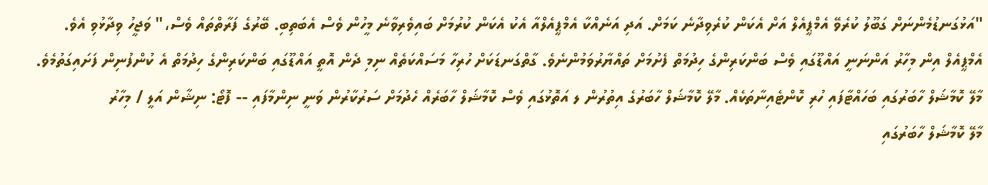"އަޅުގަނޑުމެންނަށް ގަބޫލު ކުރެވޭ އެމްޕީއެލް އަށް އެކަން ކުރެވިދާނެ ކަމަށް. އަދި އަނެއްކާ އެމްޕީއެލްއާ އެކު އެކަން ކުރުމަށް ބައިވެރިވާނެ މީހުން ވެސް އެބަތިބި. ބޭރުގެ ފަރާތްތައް ވެސް،" ވަޖީހު ވިދާޅުވި އެވެ.
އެމްޕީއެލް އިން މިހާރު އަންނަނީ އައްޑޫގައި ވެސް ބަންކަރިންގެ ހިދުމަތް ފެށުމަށް ތައްޔާރުވަމުންނެވެ. ގާތްގަނޑަކަށް ހުރިހާ މަސައްކަތެއް ނިމި ދެން އޮތީ އައްޑޫގައި ބަންކަރިންގެ ހިދުމަތް އެ ކުންފުނިން ފަށައިގަތުމެވެ.
މާލޭ ކޮމާޝަލް ހާބަރުގައި ބަހައްޓާފައި ހުރި ކޮންޓެއިނާތަކެއް. މާލޭ ކޮމާޝަލް ހާބަރުގެ އިތުރުން ލ އަތޮޅުގައި ވެސް ކޮމާޝަލް ހާބަރެއް ހެދުމަށް ސަރުކާރުން ވަނީ ނިންމާފައި -- ފޮޓޯ: ނިޝާން އަލީ / މިހާރު
މާލޭ ކޮމާޝަލް ހާބަރުގައި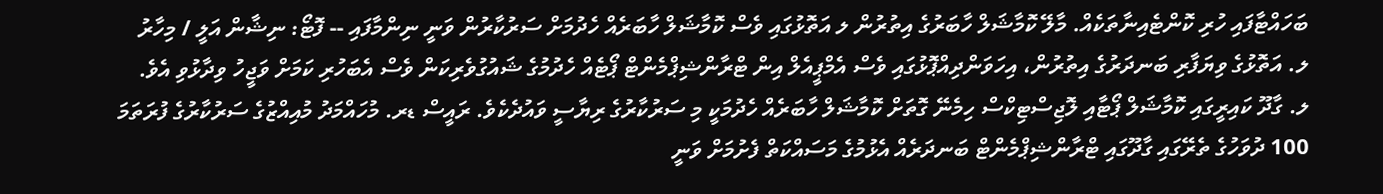ބަހައްޓާފައި ހުރި ކޮންޓެއިނާތަކެއް. މާލޭ ކޮމާޝަލް ހާބަރުގެ އިތުރުން ލ އަތޮޅުގައި ވެސް ކޮމާޝަލް ހާބަރެއް ހެދުމަށް ސަރުކާރުން ވަނީ ނިންމާފައި -- ފޮޓޯ: ނިޝާން އަލީ / މިހާރު
ލ. އަތޮޅުގެ ވިޔަފާރި ބަނދަރުގެ އިތުރުން، އިހަވަންދިއްޕޮޅުގައި ވެސް އެމްޕީއެލް އިން ޓްރާންޝިޕްމެންޓް ޕޯޓެއް ހެދުމުގެ ޝައުގުވެރިކަން ވެސް އެބަހުރި ކަމަށް ވަޖީހު ވިދާޅުވި އެވެ.
ލ. ގާދޫ ކައިރީގައި ކޮމާޝަލް ޕޯޓާއި ލޮޖިސްޓިކްސް ހިމެނޭ ގޮތަށް ކޮމާޝަލް ހާބަރެއް ހެދުމަކީ މި ސަރުކާރުގެ ރިޔާސީ ވައުދެކެވެ. ރައީސް ޑރ. މުހައްމަދު މުއިއްޒުގެ ސަރުކާރުގެ ފުރަތަމަ 100 ދުވަހުގެ ތެރޭގައި ގާދޫގައި ޓްރާންޝިޕްމެންޓް ބަނދަރެއް އެޅުމުގެ މަސައްކަތް ފެށުމަށް ވަނީ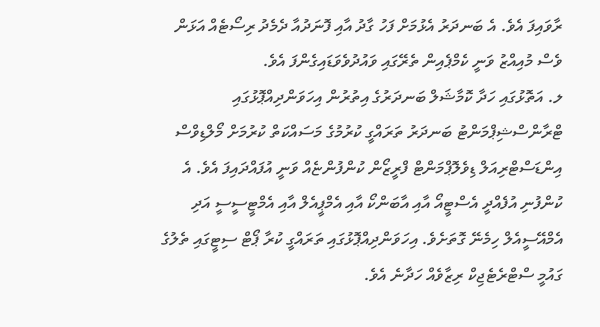ރާވައިފަ އެވެ. އެ ބަނދަރު އެޅުމަށް ފަހު ގާދު އާއި ފޮނަދުއާ ދެމެދު ރިސޯޓެއް އަޅަން ވެސް މުއިއްޒު ވަނީ ކެމްޕެއިން ތެރޭގައި ވައުދުވެވަޑައިގެންފަ އެވެ.
ލ. އަތޮޅުގައި ހަދާ ކޮމާޝަލް ބަނދަރުގެ އިތުރުން އިހަވަންދިއްޕޮޅުގައި ޓްރާންސްޝިޕްމަންޓު ބަނދަރު ތަރައްގީ ކުރުމުގެ މަސައްކަތް ކުރުމަށް މޯލްޑިވްސް އިންޑަސްޓްރިއަލް ޑިވެލޮޕްމަންޓް ފްރީޒޯން ކުންފުންޏެއް ވަނީ އުފައްދައިފަ އެވެ. އެ ކުންފުނި އުފެއްދީ އެސްޓީއޯ އާއި އާބަންކޯ އާއި އެމްޕީއެލް އާއި އެމްޓީސީސީ އަދި އެމްއޭސީއެލް ހިމެނޭ ގޮތަށެވެ. އިހަވަންދިއްޕޮޅުގައި ތަރައްގީ ކުރާ ޕޯޓް ސިޓީގައި ތެލުގެ ގައުމީ ސްޓްރެޓެޖިކް ރިޒާވެއް ހަދާނެ އެވެ.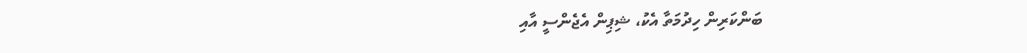ބަންކަރިން ހިދުމަތާ އެކު، ޝިޕިން އެޖެންސީ އާއި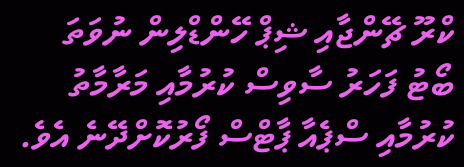ކްރޫ ޗޭންޖާއި ޝިޕް ހޭންޑްލިން ނުވަތަ ބޯޓު ފަހަރު ސާވިސް ކުރުމާއި މަރާމާތު ކުރުމާއި ސްޕެއާ ޕާޓްސް ފޯރުކޮށްދޭނެ އެވެ.